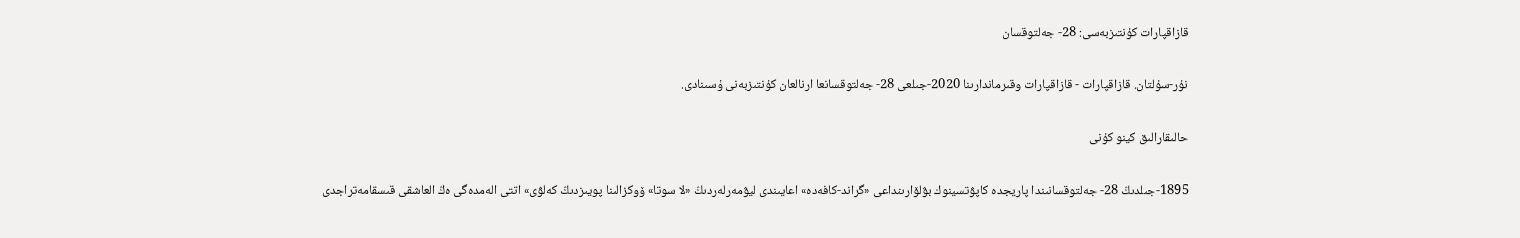قازاقپارات كۇنتىزبەسى: 28- جەلتوقسان

نۇر-سۇلتان. قازاقپارات - قازاقپارات وقىرماندارىنا 2020-جىلعى 28- جەلتوقسانعا ارنالعان كۇنتىزبەنى ۇسىنادى.

حالىقارالىق كينو كۇنى

1895-جىلدىڭ 28- جەلتوقسانىندا پاريجدە كاپۋتسينوك بۋلۆارىنداعى «گراند-كافەدە» اعايىندى ليۋمەرلەردىڭ «لا سوتا» ۆوكزالىنا پويىزدىڭ كەلۋى» اتتى الەمدەگى ەڭ العاشقى قىسقامەتراجدى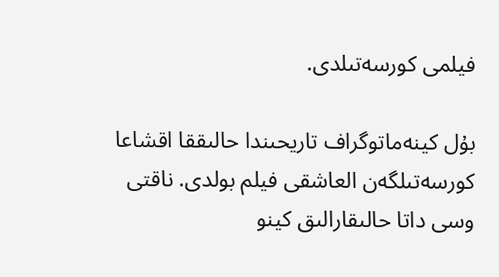فيلمى كورسەتىلدى.

بۇل كينەماتوگراف تاريحىندا حالىققا اقشاعا كورسەتىلگەن العاشقى فيلم بولدى. ناقتى وسى داتا حالىقارالىق كينو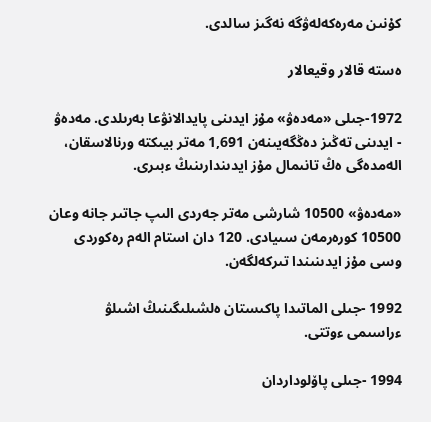كۇنىن مەرەكەلەۋگە نەگىز سالدى.

ەستە قالار وقيعالار

1972-جىلى «مەدەۋ» مۇز ايدىنى پايدالانۋعا بەرىلدى. مەدەۋ - ايدىنى تەڭىز دەڭگەيىنەن 1,691 مەتر بيىكتە ورنالاسقان، الەمدەگى ەڭ تانىمال مۇز ايدىندارىنىڭ ءبىرى.

«مەدەۋ» 10500 شارشى مەتر جەردى الىپ جاتىر جانە وعان 10500 كورەرمەن سىيادى. 120 دان استام الەم رەكوردى وسى مۇز ايدىنىندا تىركەلگەن.

1992 -جىلى الماتىدا پاكىستان ەلشىلىگىنىڭ اشىلۋ ءراسىمى ءوتتى.

1994 -جىلى پاۆلوداردان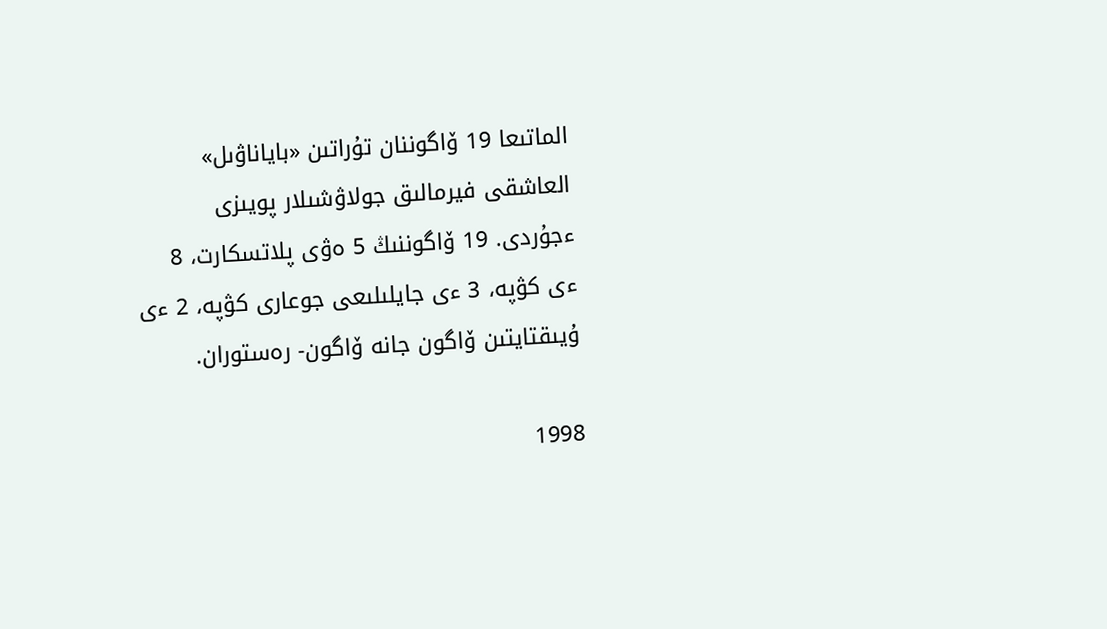الماتىعا 19 ۆاگوننان تۇراتىن «باياناۋىل» العاشقى فيرمالىق جولاۋشىلار پويىزى ءجۇردى. 19 ۆاگوننىڭ 5 ەۋى پلاتسكارت، 8 ءى كۋپە، 3 ءى جايلىلىعى جوعارى كۋپە، 2 ءى ۇيىقتايتىن ۆاگون جانە ۆاگون- رەستوران.

1998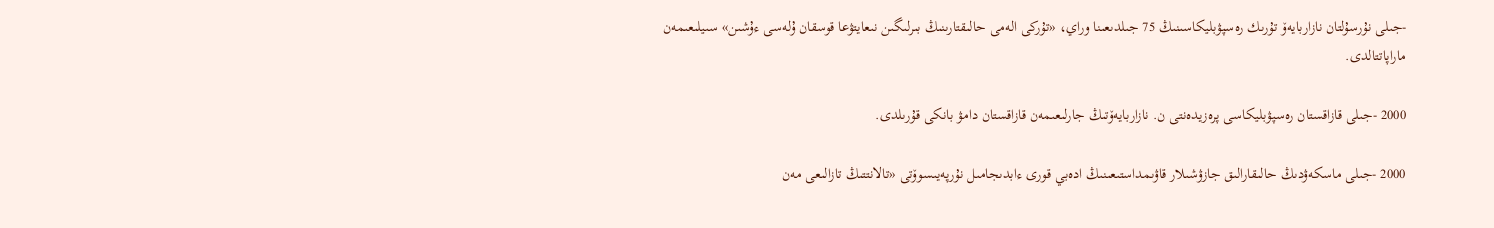-جىلى نۇرسۇلتان نازاربايەۆ تۇرىك رەسپۋبليكاسىنىڭ 75 جىلدىعىنا وراي، «تۇركى الەمى حالىقتارىنىڭ بىرلىگىن نىعايتۋعا قوسقان ۇلەسى ءۇشىن» سىيلىعىمەن ماراپاتتالدى.

2000 -جىلى قازاقستان رەسپۋبليكاسى پرەزيدەنتى ن. نازاربايەۆتىڭ جارلىعىمەن قازاقستان دامۋ بانكى قۇرىلدى.

2000 -جىلى ماسكەۋدىڭ حالىقارالىق جازۋشىلار قاۋىمداستىعىنىڭ ادەبي قورى ءابدىجامىل نۇرپەيىسوۆتى «تالانتتىڭ تازالىعى مەن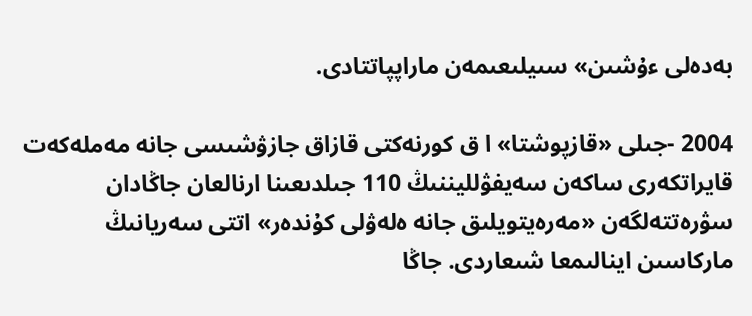بەدەلى ءۇشىن» سىيلىعىمەن ماراپپاتتادى.

2004 -جىلى «قازپوشتا» ا ق كورنەكتى قازاق جازۋشىسى جانە مەملەكەت قايراتكەرى ساكەن سەيفۋلليننىڭ 110 جىلدىعىنا ارنالعان جاڭادان سۋرەتتەلگەن «مەرەيتويلىق جانە ەلەۋلى كۇندەر» اتتى سەريانىڭ ماركاسىن اينالىمعا شىعاردى. جاڭا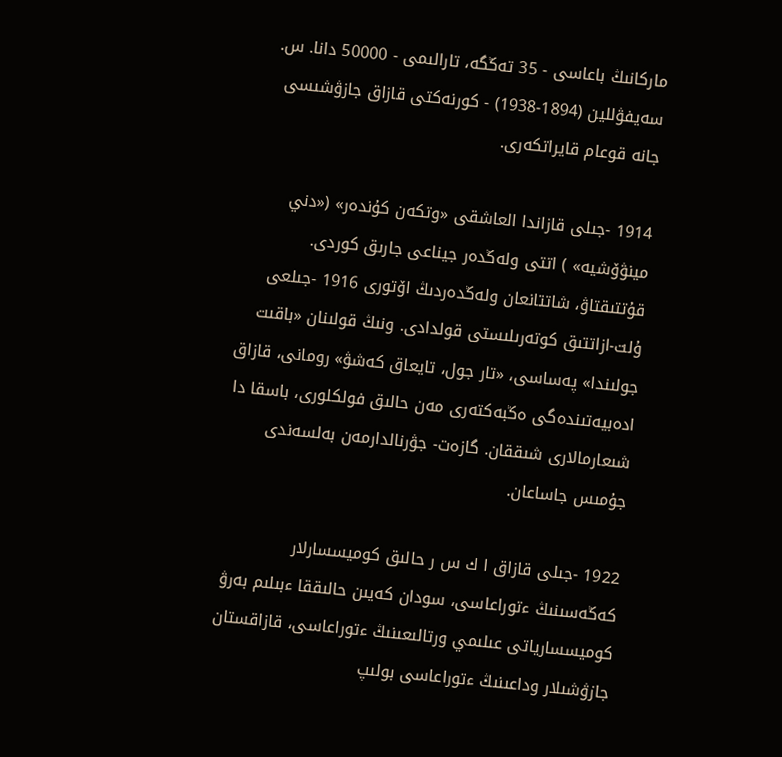ماركانىڭ باعاسى - 35 تەڭگە، تارالىمى - 50000 دانا. س. سەيفۋللين (1894-1938) - كورنەكتى قازاق جازۋشىسى جانە قوعام قايراتكەرى.

1914 -جىلى قازاندا العاشقى «وتكەن كۇندەر» («دني مينۋۆشيە» ) اتتى ولەڭدەر جيناعى جارىق كوردى. قۇتتىقتاۋ، شاتتانعان ولەڭدەردىڭ اۆتورى 1916 -جىلعى ۇلت-ازاتتىق كوتەرىلىستى قولدادى. ونىڭ قولىنان «باقىت جولىندا» پەساسى، «تار جول، تايعاق كەشۋ» رومانى، قازاق ادەبيەتىندەگى ەڭبەكتەرى مەن حالىق فولكلورى، باسقا دا شىعارمالارى شىققان. گازەت- جۋرنالدارمەن بەلسەندى جۇمىس جاساعان.

1922 -جىلى قازاق ا ك س ر حالىق كوميسسارلار كەڭەسىنىڭ ءتوراعاسى، سودان كەيىن حالىققا ءبىلىم بەرۋ كوميسسارياتى عىلىمي ورتالىعىنىڭ ءتوراعاسى، قازاقستان جازۋشىلار وداعىنىڭ ءتوراعاسى بولىپ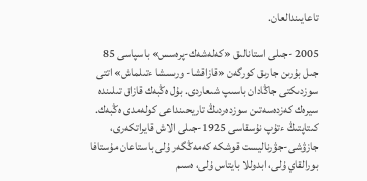تاعايىندالعان.

2005 -جىلى استانالىق «كەلەشەك-پرەسس» باسپاسى 85 جىل بۇرىن جارىق كورگەن «قازاقشا- ورىسشا ءتىلماش» اتتى سوزدىكتى جاڭادان باسىپ شىعاردى. بۇل ەڭبەك قازاق تىلىندە سيرەك كەزدەسەتىن سوزدەردىڭ تاريحىنداعى كولەمدى ەڭبەك. كىتاپتىڭ ءتۇپ نۇسقاسى 1925-جىلى الاش قايراتكەرى، جازۋشى-جۋرناليست قوشكە كەمەڭگەر ۇلى باستاعان مۇستافا بورالقاي ۇلى، ابدوللا بايتاس ۇلى، ەسىم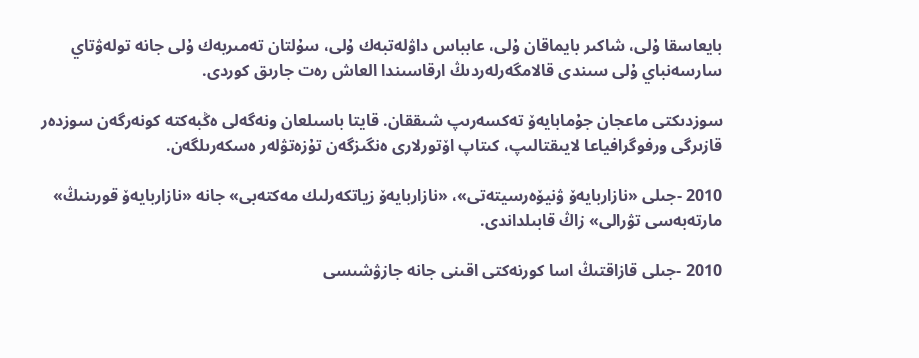بايعاسقا ۇلى، شاكىر بايماقان ۇلى، عابباس داۋلەتبەك ۇلى، سۇلتان تەمىربەك ۇلى جانە تولەۋتاي سارسەنباي ۇلى سىندى قالامگەرلەردىڭ ارقاسىندا العاش رەت جارىق كوردى.

سوزدىكتى ماعجان جۇمابايەۆ تەكسەرىپ شىققان. قايتا باسىلعان ونەگەلى ەڭبەكتە كونەرگەن سوزدەر قازىرگى ورفوگرافياعا لايىقتالىپ، كىتاپ اۆتورلارى ەنگىزگەن تۇزەتۋلەر ەسكەرىلگەن.

2010 -جىلى «نازاربايەۆ ۋنيۆەرسيتەتى»، «نازاربايەۆ زياتكەرلىك مەكتەبى» جانە «نازاربايەۆ قورىنىڭ» مارتەبەسى تۋرالى» زاڭ قابىلداندى.

2010 -جىلى قازاقتىڭ اسا كورنەكتى اقىنى جانە جازۋشىسى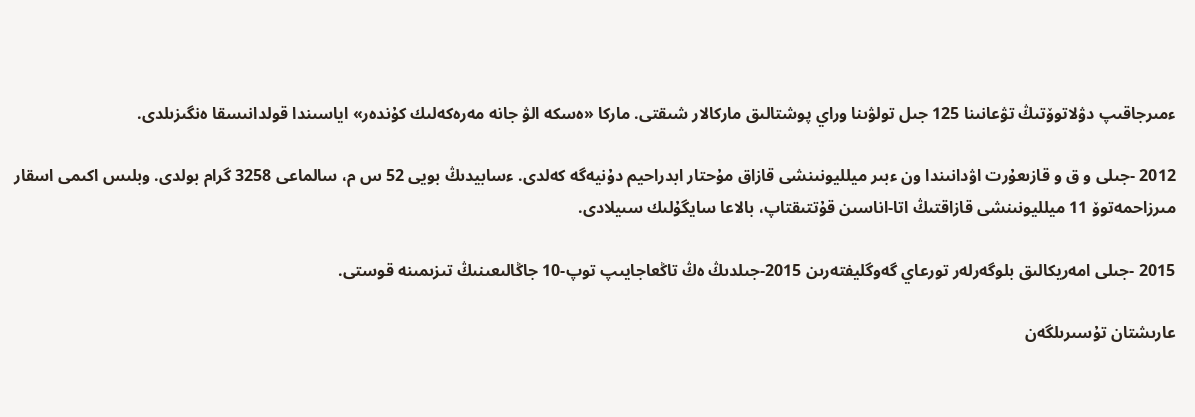ءمىرجاقىپ دۋلاتوۆتىڭ تۋعانىنا 125 جىل تولۋىنا وراي پوشتالىق ماركالار شىقتى. ماركا «ەسكە الۋ جانە مەرەكەلىك كۇندەر» اياسىندا قولدانىسقا ەنگىزىلدى.

2012 -جىلى و ق و قازىعۇرت اۋدانىندا ون ءبىر ميلليونىنشى قازاق مۇحتار ابدراحيم دۇنيەگە كەلدى. ءسابيدىڭ بويى 52 س م، سالماعى 3258 گرام بولدى. وبلىس اكىمى اسقار مىرزاحمەتوۆ 11 ميلليونىنشى قازاقتىڭ اتا-اناسىن قۇتتىقتاپ، بالاعا سايگۇلىك سىيلادى.

2015 -جىلى امەريكالىق بلوگەرلەر تورعاي گەوگليفتەرىن 2015-جىلدىڭ ەڭ تاڭعاجايىپ توپ-10 جاڭالىعىنىڭ تىزىمىنە قوستى.

عارىشتان تۇسىرىلگەن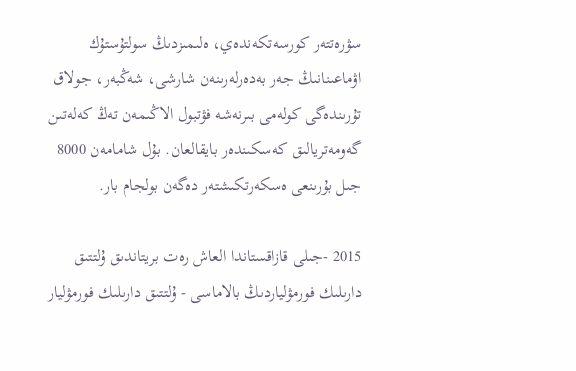سۋرەتتەر كورسەتكەندەي، ەلىمىزدىڭ سولتۇستۇك اۋماعىنانىڭ جەر بەدەرلەرىنەن شارشى، شەڭبەر، جولاق تۇرىندەگى كولەمى بىرنەشە فۋتبول الاڭىمەن تەڭ كەلەتىن گەومەتريالىق كەسكىندەر بايقالعان. بۇل شامامەن 8000 جىل بۇرىنعى ەسكەرتكىشتەر دەگەن بولجام بار.

2015 -جىلى قازاقستاندا العاش رەت بريتاندىق ۇلتتىق دارىلىك فورمۋلياردىڭ بالاماسى - ۇلتتىق دارىلىك فورمۋليار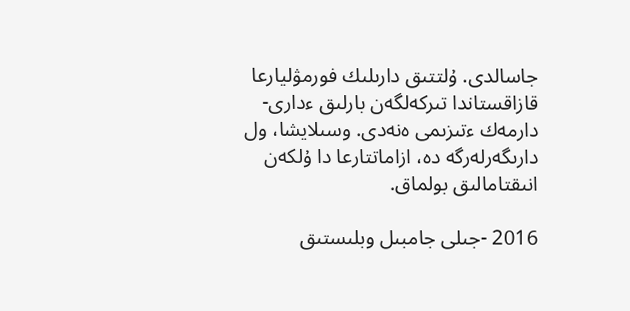جاسالدى. ۇلتتىق دارىلىك فورمۋليارعا قازاقستاندا تىركەلگەن بارلىق ءدارى- دارمەك ءتىزىمى ەنەدى. وسىلايشا، ول دارىگەرلەرگە دە، ازاماتتارعا دا ۇلكەن انىقتامالىق بولماق.

2016 -جىلى جامبىل وبلىستىق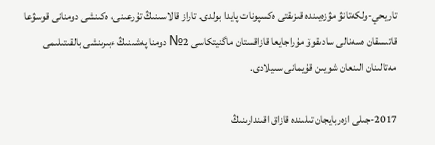تاريحي-ولكەتانۋ مۋزەيىندە قىزىقتى ەكسپونات پايدا بولدى. تاراز قالاسىنىڭ تۇرعىنى، ەكىنشى دومنانى قوسۋعا قاتىسقان ەسەنالى سادىقوۆ مۇراجايعا قازاقستان ماگنيتكاسى 2№ دومنا پەشىنىڭ ءبىرىنشى بالقىتىلىمى مەتالىنان الىنعان شويىن قۇيمانى سىيلادى.

2017-جىلى ازەربايجان تىلىندە قازاق اقىندارىنىڭ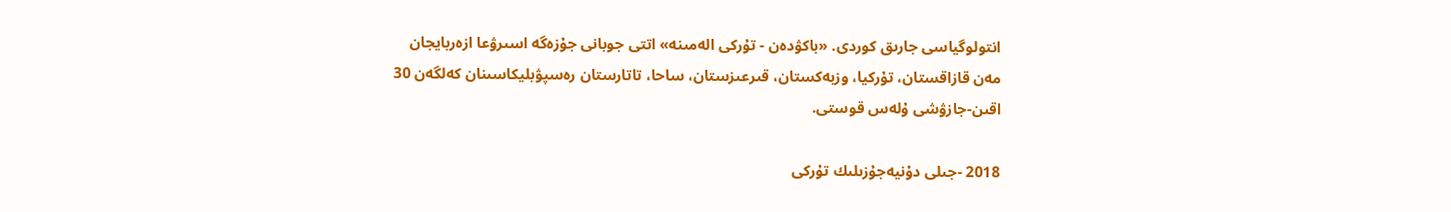انتولوگياسى جارىق كوردى. «باكۋدەن - تۇركى الەمىنە» اتتى جوبانى جۇزەگە اسىرۋعا ازەربايجان مەن قازاقستان، تۇركيا، وزبەكستان، قىرعىزستان، ساحا، تاتارستان رەسپۋبليكاسىنان كەلگەن 30 اقىن-جازۋشى ۇلەس قوستى.

2018 -جىلى دۇنيەجۇزىلىك تۇركى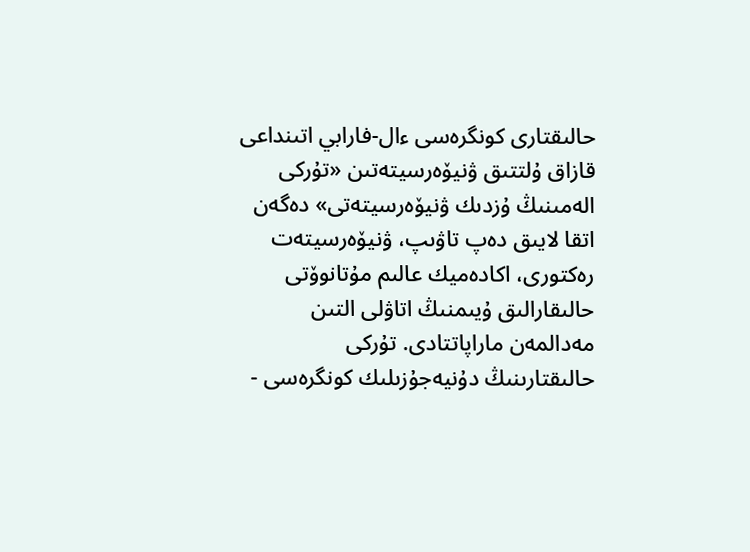حالىقتارى كونگرەسى ءال-فارابي اتىنداعى قازاق ۇلتتىق ۋنيۆەرسيتەتىن «تۇركى الەمىنىڭ ۇزدىك ۋنيۆەرسيتەتى» دەگەن اتقا لايىق دەپ تاۋىپ، ۋنيۆەرسيتەت رەكتورى، اكادەميك عالىم مۇتانوۆتى حالىقارالىق ۇيىمنىڭ اتاۋلى التىن مەدالمەن ماراپاتتادى. تۇركى حالىقتارىنىڭ دۇنيەجۇزىلىك كونگرەسى -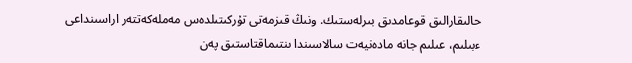حالىقارالىق قوعامدىق بىرلەستىك. ونىڭ قىزمەتى تۇركىتىلدەس مەملەكەتتەر اراسىنداعى ءبىلىم، عىلىم جانە مادەنيەت سالاسىندا ىنتىماقتاستىق پەن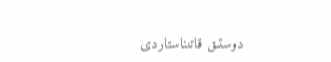دوستىق قاتىناستاردى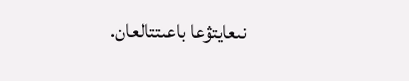نىعايتۋعا باعىتتالعان.